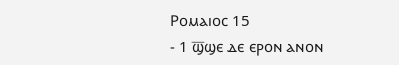Ⲣⲟⲙⲁⲓⲟⲥ 15
- 1 ϣ̅ϣⲉ ⲇⲉ ⲉⲣⲟⲛ ⲁⲛⲟⲛ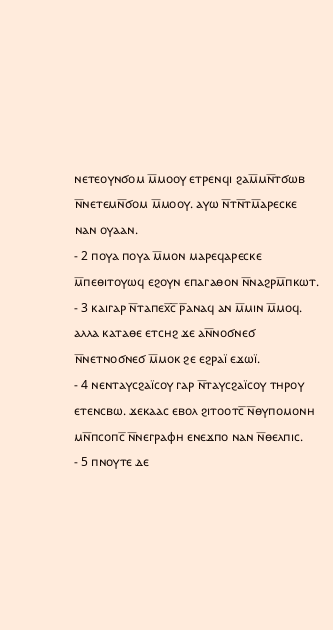ⲛⲉⲧⲉⲟⲩⲛϭⲟⲙ ⲙ̅ⲙⲟⲟⲩ ⲉⲧⲣⲉⲛϥⲓ ϩⲁⲙ̅ⲙⲛ̅ⲧϭⲱⲃ ⲛ̅ⲛⲉⲧⲉⲙⲛ̅ϭⲟⲙ ⲙ̅ⲙⲟⲟⲩ. ⲁⲩⲱ ⲛ̅ⲧⲛ̅ⲧⲙ̅ⲁⲣⲉⲥⲕⲉ ⲛⲁⲛ ⲟⲩⲁⲁⲛ.
- 2 ⲡⲟⲩⲁ ⲡⲟⲩⲁ ⲙ̅ⲙⲟⲛ ⲙⲁⲣⲉϥⲁⲣⲉⲥⲕⲉ ⲙ̅ⲡⲉⲑⲓⲧⲟⲩⲱϥ ⲉϩⲟⲩⲛ ⲉⲡⲁⲅⲁⲑⲟⲛ ⲛ̅ⲛⲁϩⲣⲙ̅ⲡⲕⲱⲧ.
- 3 ⲕⲁⲓⲅⲁⲣ ⲛ̅ⲧⲁⲡⲉⲭ̅ⲥ̅ ⲣ̅ⲁⲛⲁϥ ⲁⲛ ⲙ̅ⲙⲓⲛ ⲙ̅ⲙⲟϥ. ⲁⲗⲗⲁ ⲕⲁⲧⲁⲑⲉ ⲉⲧⲥⲏϩ ϫⲉ ⲁⲛ̅ⲛⲟϭⲛⲉϭ ⲛ̅ⲛⲉⲧⲛⲟϭⲛⲉϭ ⲙ̅ⲙⲟⲕ ϩⲉ ⲉϩⲣⲁⲓ̈ ⲉϫⲱⲓ̈.
- 4 ⲛⲉⲛⲧⲁⲩⲥϩⲁⲓ̈ⲥⲟⲩ ⲅⲁⲣ ⲛ̅ⲧⲁⲩⲥϩⲁⲓ̈ⲥⲟⲩ ⲧⲏⲣⲟⲩ ⲉⲧⲉⲛⲥⲃⲱ. ϫⲉⲕⲁⲁⲥ ⲉⲃⲟⲗ ϩⲓⲧⲟⲟⲧⲥ̅ ⲛ̅ⲑⲩⲡⲟⲙⲟⲛⲏ ⲙⲛ̅ⲡⲥⲟⲡⲥ̅ ⲛ̅ⲛⲉⲅⲣⲁⲫⲏ ⲉⲛⲉϫⲡⲟ ⲛⲁⲛ ⲛ̅ⲑⲉⲗⲡⲓⲥ.
- 5 ⲡⲛⲟⲩⲧⲉ ⲇⲉ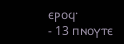ⲉⲣⲟϥ·
- 13 ⲡⲛⲟⲩⲧⲉ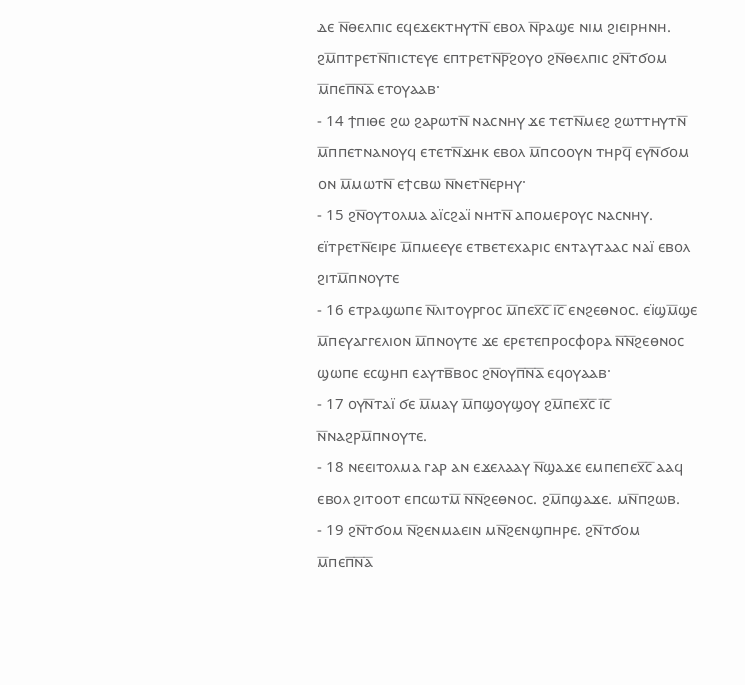ⲇⲉ ⲛ̅ⲑⲉⲗⲡⲓⲥ ⲉϥⲉϫⲉⲕⲧⲏⲩⲧⲛ̅ ⲉⲃⲟⲗ ⲛ̅ⲣⲁϣⲉ ⲛⲓⲙ ϩⲓⲉⲓⲣⲏⲛⲏ. ϩⲙ̅ⲡⲧⲣⲉⲧⲛ̅ⲡⲓⲥⲧⲉⲩⲉ ⲉⲡⲧⲣⲉⲧⲛ̅ⲣ̅ϩⲟⲩⲟ ϩⲛ̅ⲑⲉⲗⲡⲓⲥ ϩⲛ̅ⲧϭⲟⲙ ⲙ̅ⲡⲉⲡ̅ⲛ̅ⲁ̅ ⲉⲧⲟⲩⲁⲁⲃ·
- 14 ϯⲡⲓⲑⲉ ϩⲱ ϩⲁⲣⲱⲧⲛ̅ ⲛⲁⲥⲛⲏⲩ ϫⲉ ⲧⲉⲧⲛ̅ⲙⲉϩ ϩⲱⲧⲧⲏⲩⲧⲛ̅ ⲙ̅ⲡⲡⲉⲧⲛⲁⲛⲟⲩϥ ⲉⲧⲉⲧⲛ̅ϫⲏⲕ ⲉⲃⲟⲗ ⲙ̅ⲡⲥⲟⲟⲩⲛ ⲧⲏⲣϥ̅ ⲉⲩⲛ̅ϭⲟⲙ ⲟⲛ ⲙ̅ⲙⲱⲧⲛ̅ ⲉϯⲥⲃⲱ ⲛ̅ⲛⲉⲧⲛ̅ⲉⲣⲏⲩ·
- 15 ϩⲛ̅ⲟⲩⲧⲟⲗⲙⲁ ⲁⲓ̈ⲥϩⲁⲓ̈ ⲛⲏⲧⲛ̅ ⲁⲡⲟⲙⲉⲣⲟⲩⲥ ⲛⲁⲥⲛⲏⲩ. ⲉⲓ̈ⲧⲣⲉⲧⲛ̅ⲉⲓⲣⲉ ⲙ̅ⲡⲙⲉⲉⲩⲉ ⲉⲧⲃⲉⲧⲉⲭⲁⲣⲓⲥ ⲉⲛⲧⲁⲩⲧⲁⲁⲥ ⲛⲁⲓ̈ ⲉⲃⲟⲗ ϩⲓⲧⲙ̅ⲡⲛⲟⲩⲧⲉ
- 16 ⲉⲧⲣⲁϣⲱⲡⲉ ⲛ̅ⲗⲓⲧⲟⲩⲣⲅⲟⲥ ⲙ̅ⲡⲉⲭ̅ⲥ̅ ⲓ̅ⲥ̅ ⲉⲛϩⲉⲑⲛⲟⲥ. ⲉⲓ̈ϣⲙ̅ϣⲉ ⲙ̅ⲡⲉⲩⲁⲅⲅⲉⲗⲓⲟⲛ ⲙ̅ⲡⲛⲟⲩⲧⲉ ϫⲉ ⲉⲣⲉⲧⲉⲡⲣⲟⲥⲫⲟⲣⲁ ⲛ̅ⲛ̅ϩⲉⲑⲛⲟⲥ ϣⲱⲡⲉ ⲉⲥϣⲏⲡ ⲉⲁⲩⲧⲃ̅ⲃⲟⲥ ϩⲛ̅ⲟⲩⲡ̅ⲛ̅ⲁ̅ ⲉϥⲟⲩⲁⲁⲃ·
- 17 ⲟⲩⲛ̅ⲧⲁⲓ̈ ϭⲉ ⲙ̅ⲙⲁⲩ ⲙ̅ⲡϣⲟⲩϣⲟⲩ ϩⲙ̅ⲡⲉⲭ̅ⲥ̅ ⲓ̅ⲥ̅ ⲛ̅ⲛⲁϩⲣⲙ̅ⲡⲛⲟⲩⲧⲉ.
- 18 ⲛⲉⲉⲓⲧⲟⲗⲙⲁ ⲅⲁⲣ ⲁⲛ ⲉϫⲉⲗⲁⲁⲩ ⲛ̅ϣⲁϫⲉ ⲉⲙⲡⲉⲡⲉⲭ̅ⲥ̅ ⲁⲁϥ ⲉⲃⲟⲗ ϩⲓⲧⲟⲟⲧ ⲉⲡⲥⲱⲧⲙ̅ ⲛ̅ⲛ̅ϩⲉⲑⲛⲟⲥ. ϩⲙ̅ⲡϣⲁϫⲉ. ⲙⲛ̅ⲡϩⲱⲃ.
- 19 ϩⲛ̅ⲧϭⲟⲙ ⲛ̅ϩⲉⲛⲙⲁⲉⲓⲛ ⲙⲛ̅ϩⲉⲛϣⲡⲏⲣⲉ. ϩⲛ̅ⲧϭⲟⲙ ⲙ̅ⲡⲉⲡ̅ⲛ̅ⲁ̅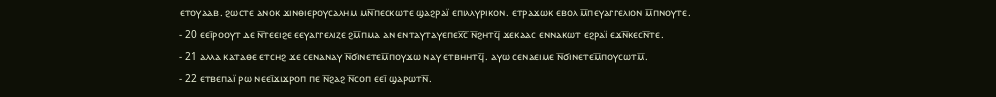ⲉⲧⲟⲩⲁⲁⲃ. ϩⲱⲥⲧⲉ ⲁⲛⲟⲕ ϫⲓⲛⲑⲓⲉⲣⲟⲩⲥⲁⲗⲏⲙ ⲙⲛ̅ⲡⲉⲥⲕⲱⲧⲉ ϣⲁϩⲣⲁⲓ̈ ⲉⲡⲓⲗⲗⲩⲣⲓⲕⲟⲛ. ⲉⲧⲣⲁϫⲱⲕ ⲉⲃⲟⲗ ⲙ̅ⲡⲉⲩⲁⲅⲅⲉⲗⲓⲟⲛ ⲙ̅ⲡⲛⲟⲩⲧⲉ.
- 20 ⲉⲉⲓ̅ⲣⲟⲟⲩⲧ ⲇⲉ ⲛ̅ⲧⲉⲉⲓϩⲉ ⲉⲉⲩⲁⲅⲅⲉⲗⲓⲍⲉ ϩⲙ̅ⲡⲙⲁ ⲁⲛ ⲉⲛⲧⲁⲩⲧⲁⲩⲉⲡⲉⲭ̅ⲥ̅ ⲛ̅ϩⲏⲧϥ̅ ϫⲉⲕⲁⲁⲥ ⲉⲛⲛⲁⲕⲱⲧ ⲉϩⲣⲁⲓ̈ ⲉϫⲛ̅ⲕⲉⲥⲛ̅ⲧⲉ.
- 21 ⲁⲗⲗⲁ ⲕⲁⲧⲁⲑⲉ ⲉⲧⲥⲏϩ ϫⲉ ⲥⲉⲛⲁⲛⲁⲩ ⲛ̅ϭⲓⲛⲉⲧⲉⲙ̅ⲡⲟⲩϫⲱ ⲛⲁⲩ ⲉⲧⲃⲏⲏⲧϥ̅. ⲁⲩⲱ ⲥⲉⲛⲁⲉⲓⲙⲉ ⲛ̅ϭⲓⲛⲉⲧⲉⲙ̅ⲡⲟⲩⲥⲱⲧⲙ̅.
- 22 ⲉⲧⲃⲉⲡⲁⲓ̈ ⲣⲱ ⲛⲉⲉⲓ̅ϫⲓϫⲣⲟⲡ ⲡⲉ ⲛ̅ϩⲁϩ ⲛ̅ⲥⲟⲡ ⲉⲉⲓ̅ ϣⲁⲣⲱⲧⲛ̅.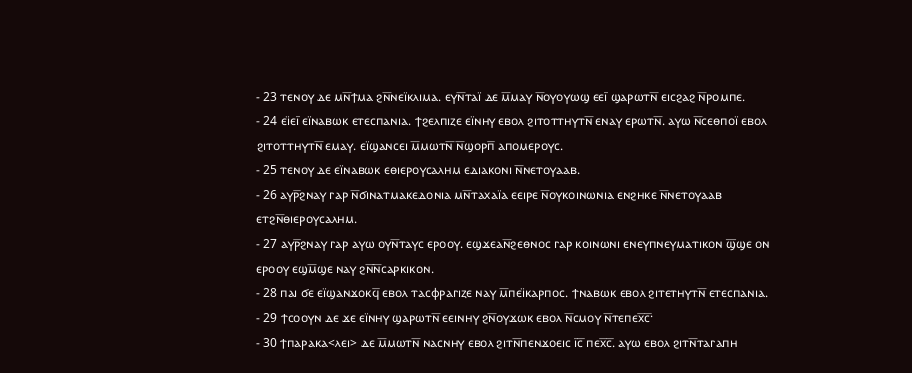- 23 ⲧⲉⲛⲟⲩ ⲇⲉ ⲙⲛ̅ϯⲙⲁ ϩⲛ̅ⲛⲉⲓ̈ⲕⲗⲓⲙⲁ. ⲉⲩⲛ̅ⲧⲁⲓ̈ ⲇⲉ ⲙ̅ⲙⲁⲩ ⲛ̅ⲟⲩⲟⲩⲱϣ ⲉⲉⲓ̅ ϣⲁⲣⲱⲧⲛ̅ ⲉⲓⲥϩⲁϩ ⲛ̅ⲣⲟⲙⲡⲉ.
- 24 ⲉⲓ̈ⲉⲓ̅ ⲉⲓ̈ⲛⲁⲃⲱⲕ ⲉⲧⲉⲥⲡⲁⲛⲓⲁ. ϯϩⲉⲗⲡⲓⲍⲉ ⲉⲓ̈ⲛⲏⲩ ⲉⲃⲟⲗ ϩⲓⲧⲟⲧⲧⲏⲩⲧⲛ̅ ⲉⲛⲁⲩ ⲉⲣⲱⲧⲛ̅. ⲁⲩⲱ ⲛ̅ⲥⲉⲑⲡⲟⲓ̈ ⲉⲃⲟⲗ ϩⲓⲧⲟⲧⲧⲏⲩⲧⲛ̅ ⲉⲙⲁⲩ. ⲉⲓ̈ϣⲁⲛⲥⲉⲓ ⲙ̅ⲙⲱⲧⲛ̅ ⲛ̅ϣⲟⲣⲡ̅ ⲁⲡⲟⲙⲉⲣⲟⲩⲥ.
- 25 ⲧⲉⲛⲟⲩ ⲇⲉ ⲉⲓ̈ⲛⲁⲃⲱⲕ ⲉⲑⲓⲉⲣⲟⲩⲥⲁⲗⲏⲙ ⲉⲇⲓⲁⲕⲟⲛⲓ ⲛ̅ⲛⲉⲧⲟⲩⲁⲁⲃ.
- 26 ⲁⲩⲣ̅ϩⲛⲁⲩ ⲅⲁⲣ ⲛ̅ϭⲓⲛⲁⲧⲙⲁⲕⲉⲇⲟⲛⲓⲁ ⲙⲛ̅ⲧⲁⲭⲁⲓ̈ⲁ ⲉⲉⲓⲣⲉ ⲛ̅ⲟⲩⲕⲟⲓⲛⲱⲛⲓⲁ ⲉⲛϩⲏⲕⲉ ⲛ̅ⲛⲉⲧⲟⲩⲁⲁⲃ ⲉⲧϩⲛ̅ⲑⲓⲉⲣⲟⲩⲥⲁⲗⲏⲙ.
- 27 ⲁⲩⲣ̅ϩⲛⲁⲩ ⲅⲁⲣ ⲁⲩⲱ ⲟⲩⲛ̅ⲧⲁⲩⲥ ⲉⲣⲟⲟⲩ. ⲉϣϫⲉⲁⲛ̅ϩⲉⲑⲛⲟⲥ ⲅⲁⲣ ⲕⲟⲓⲛⲱⲛⲓ ⲉⲛⲉⲩⲡⲛⲉⲩⲙⲁⲧⲓⲕⲟⲛ ϣ̅ϣⲉ ⲟⲛ ⲉⲣⲟⲟⲩ ⲉϣⲙ̅ϣⲉ ⲛⲁⲩ ϩⲛ̅ⲛ̅ⲥⲁⲣⲕⲓⲕⲟⲛ.
- 28 ⲡⲁⲓ ϭⲉ ⲉⲓ̈ϣⲁⲛϫⲟⲕϥ̅ ⲉⲃⲟⲗ ⲧⲁⲥⲫⲣⲁⲅⲓⲍⲉ ⲛⲁⲩ ⲙ̅ⲡⲉⲓ̈ⲕⲁⲣⲡⲟⲥ. ϯⲛⲁⲃⲱⲕ ⲉⲃⲟⲗ ϩⲓⲧⲉⲧⲏⲩⲧⲛ̅ ⲉⲧⲉⲥⲡⲁⲛⲓⲁ.
- 29 ϯⲥⲟⲟⲩⲛ ⲇⲉ ϫⲉ ⲉⲓ̈ⲛⲏⲩ ϣⲁⲣⲱⲧⲛ̅ ⲉⲉⲓⲛⲏⲩ ϩⲛ̅ⲟⲩϫⲱⲕ ⲉⲃⲟⲗ ⲛ̅ⲥⲙⲟⲩ ⲛ̅ⲧⲉⲡⲉⲭ̅ⲥ̅·
- 30 ϯⲡⲁⲣⲁⲕⲁ<ⲗⲉⲓ> ⲇⲉ ⲙ̅ⲙⲱⲧⲛ̅ ⲛⲁⲥⲛⲏⲩ ⲉⲃⲟⲗ ϩⲓⲧⲛ̅ⲡⲉⲛϫⲟⲉⲓⲥ ⲓ̅ⲥ̅ ⲡⲉⲭ̅ⲥ̅. ⲁⲩⲱ ⲉⲃⲟⲗ ϩⲓⲧⲛ̅ⲧⲁⲅⲁⲡⲏ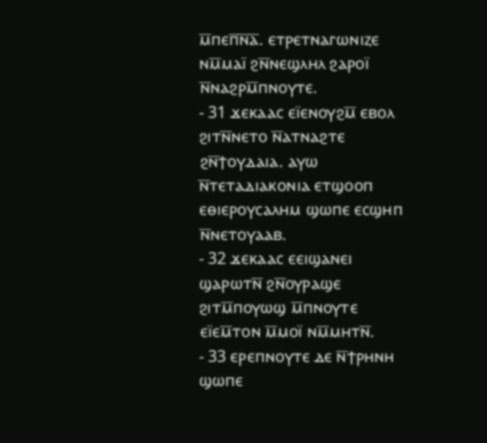ⲙ̅ⲡⲉⲡ̅ⲛ̅ⲁ̅. ⲉⲧⲣⲉⲧⲛⲁⲅⲱⲛⲓⲍⲉ ⲛⲙ̅ⲙⲁⲓ̈ ϩⲛ̅ⲛⲉϣⲗⲏⲗ ϩⲁⲣⲟⲓ̈ ⲛ̅ⲛⲁϩⲣⲙ̅ⲡⲛⲟⲩⲧⲉ.
- 31 ϫⲉⲕⲁⲁⲥ ⲉⲓ̈ⲉⲛⲟⲩϩⲙ̅ ⲉⲃⲟⲗ ϩⲓⲧⲛ̅ⲛⲉⲧⲟ ⲛ̅ⲁⲧⲛⲁϩⲧⲉ ϩⲛ̅ϯⲟⲩⲇⲁⲓⲁ. ⲁⲩⲱ ⲛ̅ⲧⲉⲧⲁⲇⲓⲁⲕⲟⲛⲓⲁ ⲉⲧϣⲟⲟⲡ ⲉⲑⲓⲉⲣⲟⲩⲥⲁⲗⲏⲙ ϣⲱⲡⲉ ⲉⲥϣⲏⲡ ⲛ̅ⲛⲉⲧⲟⲩⲁⲁⲃ.
- 32 ϫⲉⲕⲁⲁⲥ ⲉⲉⲓϣⲁⲛⲉⲓ ϣⲁⲣⲱⲧⲛ̅ ϩⲛ̅ⲟⲩⲣⲁϣⲉ ϩⲓⲧⲙ̅ⲡⲟⲩⲱϣ ⲙ̅ⲡⲛⲟⲩⲧⲉ ⲉⲓ̈ⲉⲙ̅ⲧⲟⲛ ⲙ̅ⲙⲟⲓ̈ ⲛⲙ̅ⲙⲏⲧⲛ̅.
- 33 ⲉⲣⲉⲡⲛⲟⲩⲧⲉ ⲇⲉ ⲛ̅ϯⲣⲏⲛⲏ ϣⲱⲡⲉ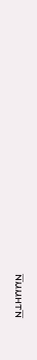ⲛ̅ⲙⲙⲏⲧⲛ̅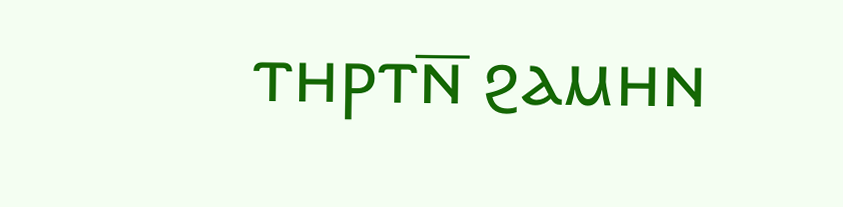ⲧⲏⲣⲧⲛ̅ ϩⲁⲙⲏⲛ